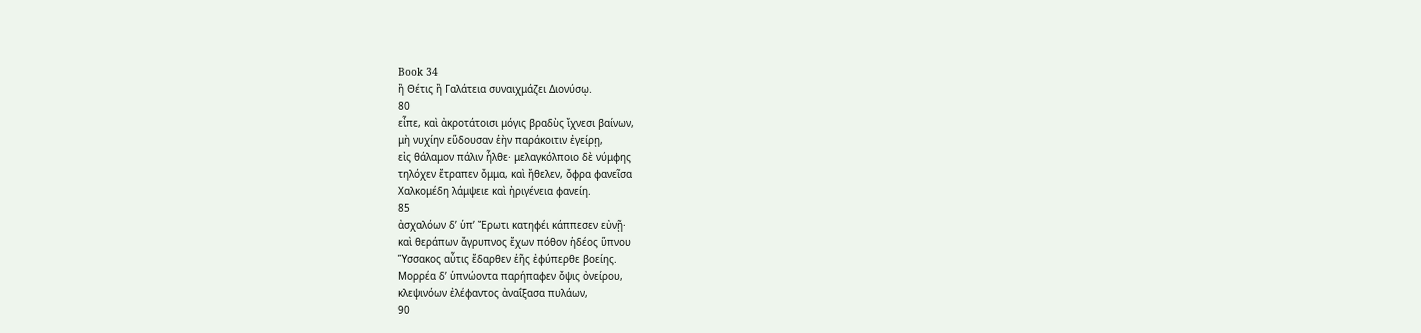Book 34
ἢ Θέτις ἢ Γαλάτεια συναιχμάζει Διονύσῳ.
80
εἶπε, καὶ ἀκροτάτοισι μόγις βραδὺς ἴχνεσι βαίνων,
μὴ νυχίην εὕδουσαν ἑὴν παράκοιτιν ἐγείρῃ,
εἰς θάλαμον πάλιν ἦλθε· μελαγκόλποιο δὲ νύμφης
τηλόχεν ἔτραπεν ὄμμα, καὶ ἤθελεν, ὄφρα φανεῖσα
Χαλκομέδη λάμψειε καὶ ἠριγένεια φανείη.
85
ἀσχαλόων δʼ ὑπʼ Ἔρωτι κατηφέι κάππεσεν εὐνῇ·
καὶ θεράπων ἄγρυπνος ἔχων πόθον ἡδέος ὕπνου
Ὕσσακος αὖτις ἔδαρθεν ἑῆς ἐφύπερθε βοείης.
Μορρέα δʼ ὑπνώοντα παρήπαφεν ὄψις ὀνείρου,
κλεψινόων ἐλέφαντος ἀναΐξασα πυλάων,
90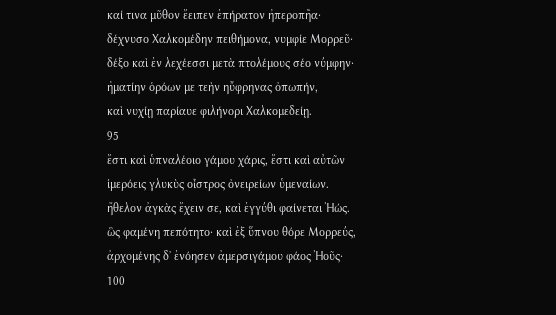καί τινα μῦθον ἔειπεν ἐπήρατον ἠπεροπῆα·
δέχνυσο Χαλκομέδην πειθήμονα, νυμφίε Μορρεῦ·
δέξο καὶ ἐν λεχέεσσι μετὰ πτολέμους σέο νύμφην·
ἠματίην ὁρόων με τεὴν ηὔφρηνας ὀπωπήν,
καὶ νυχίῃ παρίαυε φιλήνορι Χαλκομεδείῃ.
95
ἔστι καὶ ὑπναλέοιο γάμου χάρις, ἔστι καὶ αὐτῶν
ἱμερόεις γλυκὺς οἶστρος ὀνειρείων ὑμεναίων.
ἤθελον ἀγκὰς ἔχειν σε, καὶ ἐγγύθι φαίνεται Ἠώς.
ὣς φαμένη πεπότητο· καὶ ἐξ ὕπνου θόρε Μορρεύς,
ἀρχομένης δʼ ἐνόησεν ἀμερσιγάμου φάος Ἠοῦς·
100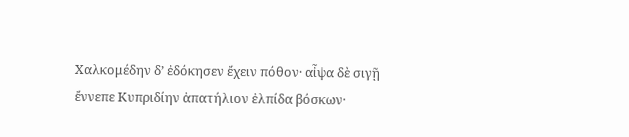Χαλκομέδην δʼ ἐδόκησεν ἔχειν πόθον· αἶψα δὲ σιγῇ
ἔννεπε Κυπριδίην ἀπατήλιον ἐλπίδα βόσκων·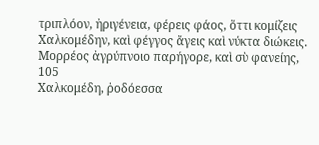τριπλόον, ἠριγένεια, φέρεις φάος, ὅττι κομίζεις
Χαλκομέδην, καὶ φέγγος ἄγεις καὶ νύκτα διώκεις.
Μορρέος ἀγρύπνοιο παρήγορε, καὶ σὺ φανείης,
105
Χαλκομέδη, ῥοδόεσσα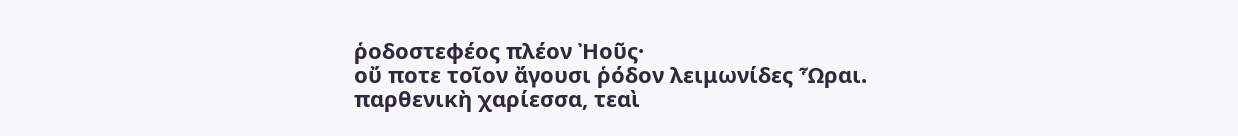ῥοδοστεφέος πλέον Ἠοῦς·
οὔ ποτε τοῖον ἄγουσι ῥόδον λειμωνίδες Ὧραι.
παρθενικὴ χαρίεσσα, τεαὶ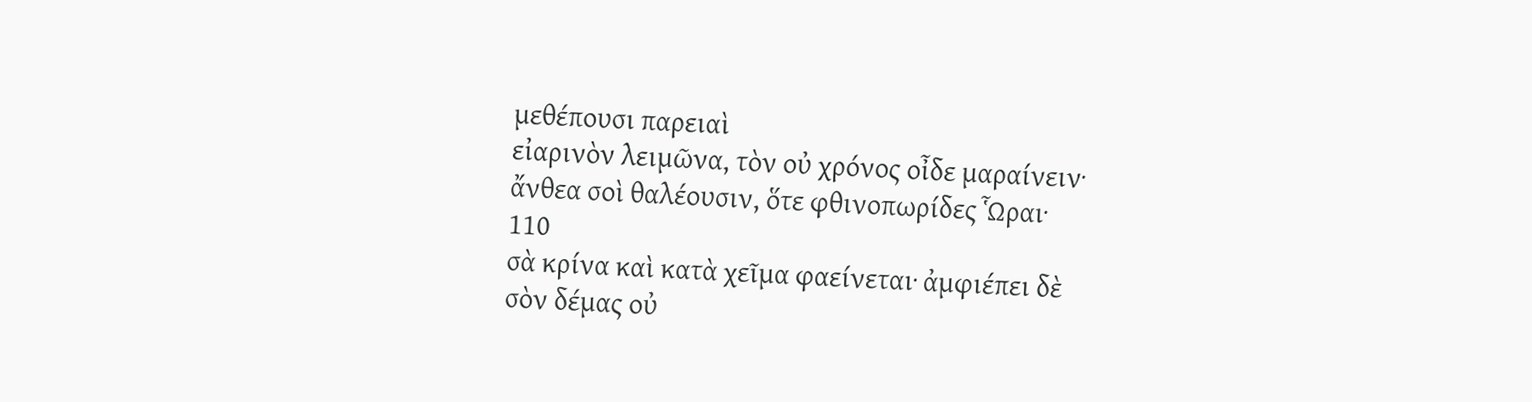μεθέπουσι παρειαὶ
εἰαρινὸν λειμῶνα, τὸν οὐ χρόνος οἶδε μαραίνειν·
ἄνθεα σοὶ θαλέουσιν, ὅτε φθινοπωρίδες Ὧραι·
110
σὰ κρίνα καὶ κατὰ χεῖμα φαείνεται· ἀμφιέπει δὲ
σὸν δέμας οὐ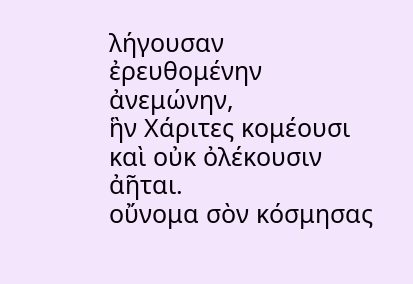λήγουσαν ἐρευθομένην ἀνεμώνην,
ἣν Χάριτες κομέουσι καὶ οὐκ ὀλέκουσιν ἀῆται.
οὔνομα σὸν κόσμησας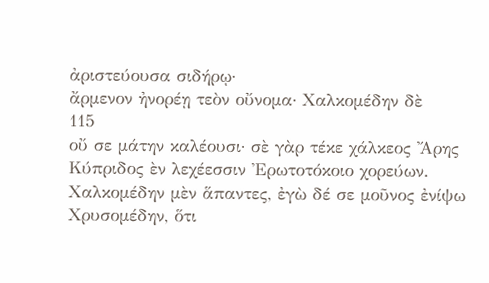ἀριστεύουσα σιδήρῳ·
ἄρμενον ἠνορέῃ τεὸν οὔνομα· Χαλκομέδην δὲ
115
οὔ σε μάτην καλέουσι· σὲ γὰρ τέκε χάλκεος Ἄρης
Κύπριδος ὲν λεχέεσσιν Ἐρωτοτόκοιο χορεύων.
Χαλκομέδην μὲν ἅπαντες, ἐγὼ δέ σε μοῦνος ἐνίψω
Χρυσομέδην, ὅτι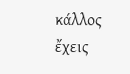κάλλος ἔχεις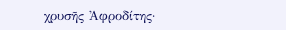χρυσῆς Ἀφροδίτης·